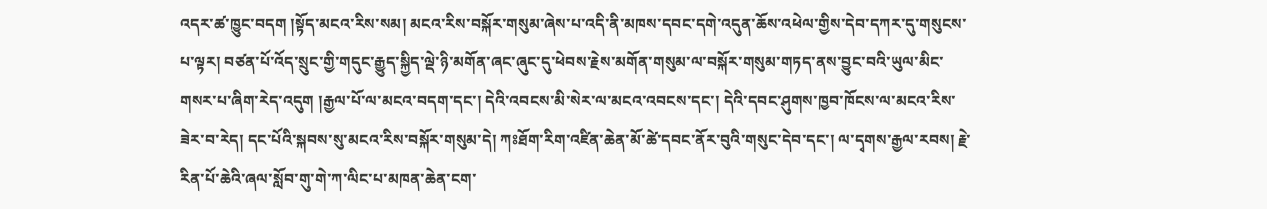འདར་ཚ་ཁྱུང་བདག །སྟོད་མངའ་རིས་སམ། མངའ་རིས་བསྐོར་གསུམ་ཞེས་པ་འདི་ནི་མཁས་དབང་དགེ་འདུན་ཆོས་འཕེལ་གྱིས་དེབ་དཀར་དུ་གསུངས་པ་ལྟར། བཙན་པོ་འོད་སྲུང་གྱི་གདུང་རྒྱུད་སྐྱིད་ལྡེ་ཉི་མགོན་ཞང་ཞུང་དུ་ཕེབས་རྗེས་མགོན་གསུམ་ལ་བསྐོར་གསུམ་གཏད་ནས་བྱུང་བའི་ཡུལ་མིང་གསར་པ་ཞིག་རེད་འདུག །རྒྱལ་པོ་ལ་མངའ་བདག་དང་། དེའི་འབངས་མི་སེར་ལ་མངའ་འབངས་དང་། དེའི་དབང་ཤུགས་ཁྱབ་ཁོངས་ལ་མངའ་རིས་ཟེར་བ་རེད། དང་པོའི་སྐབས་སུ་མངའ་རིས་བསྐོར་གསུམ་དེ། ཀཿཐོག་རིག་འཛིན་ཆེན་མོ་ཚེ་དབང་ནོར་བུའི་གསུང་དེབ་དང་། ལ་དྭགས་རྒྱལ་རབས། རྗེ་རིན་པོ་ཆེའི་ཞལ་སློབ་གུ་གེ་ཀ་ལིང་པ་མཁན་ཆེན་ངག་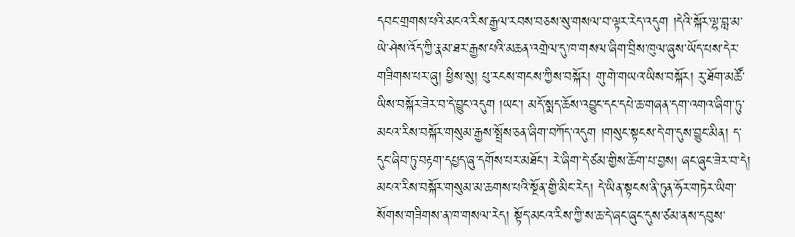དབང་གྲགས་པའི་མངའ་རིས་རྒྱལ་རབས་བཅས་སུ་གསལ་བ་ལྟར་རེད་འདུག །དེའི་སྐོར་ལྷ་བླ་མ་ཡེ་ཤེས་འོད་ཀྱི་རྣམ་ཐར་རྒྱས་པའི་མཆན་འགྲེལ་དུ་ཁ་གསལ་ཞིག་བྲིས་ཁུལ་ཞུས་ཡོད་པས་དེར་གཟིགས་པར་ཞུ། ཕྱིས་སུ། པུ་རངས་གངས་ཀྱིས་བསྐོར། གུ་གེ་གཡའ་ཡིས་བསྐོར། རུ་ཐོག་མཚོ་ཡིས་བསྐོར་ཟེར་བ་དེ་བྱུང་འདུག །ཡང་། མདོ་སྨད་ཆོས་འབྱུང་དང་དཔེ་ཆ་གཞན་དག་འགའ་ཞིག་ཏུ་མངའ་རིས་བསྐོར་གསུམ་རྒྱས་སྤྲོས་ཅན་ཞིག་བཀོད་འདུག །གསུང་སྟངས་དེ་ག་དུས་བྱུང་མིན། ད་དུང་ཞིབ་ཏུ་བརྟག་དཔྱད་ཞུ་དགོས་པར་མཐོང་། རེ་ཞིག་དེ་ཙམ་གྱིས་ཆོག་པ་བྱས། ཞང་ཞུང་ཟེར་བ་དེ། མངའ་རིས་བསྐོར་གསུམ་མ་ཆགས་པའི་སྔོན་གྱི་མིང་རེད། དེ་ཡིན་སྟངས་ནི་ཏུན་ཧོར་གཏེར་ཡིག་སོགས་གཟིགས་ན་ཁ་གསལ་རེད། སྟོད་མངའ་རིས་ཀྱི་ས་ཆ་དེ་ཞང་ཞུང་དུས་ཙམ་ནས་དབུས་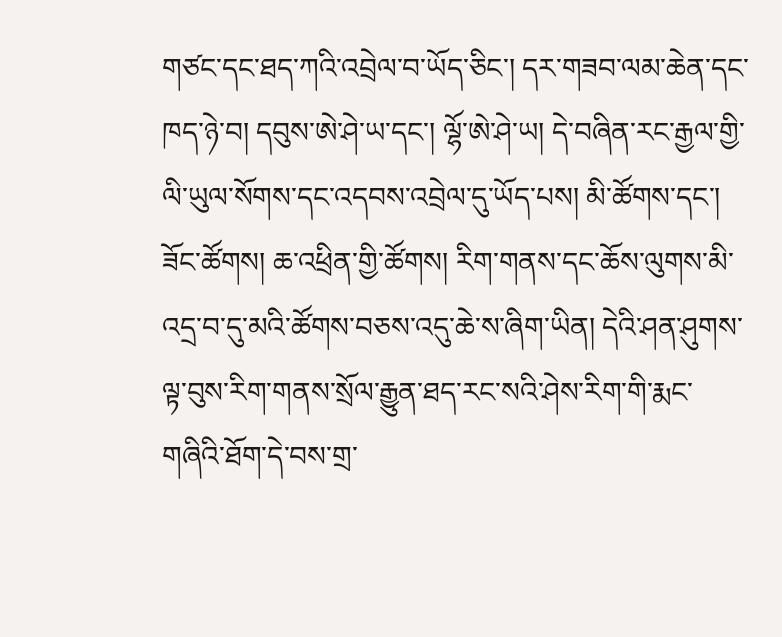གཙང་དང་ཐད་ཀའི་འབྲེལ་བ་ཡོད་ཅིང་། དར་གཟབ་ལམ་ཆེན་དང་ཁད་ཉེ་བ། དབུས་ཨེ་ཤེ་ཡ་དང་། ལྷོ་ཨེ་ཤེ་ཡ། དེ་བཞིན་རང་རྒྱལ་གྱི་ལི་ཡུལ་སོགས་དང་འདབས་འབྲེལ་དུ་ཡོད་པས། མི་ཚོགས་དང་། ཟོང་ཚོགས། ཆ་འཕྲིན་གྱི་ཚོགས། རིག་གནས་དང་ཆོས་ལུགས་མི་འདྲ་བ་དུ་མའི་ཚོགས་བཅས་འདུ་ཆེ་ས་ཞིག་ཡིན། དེའི་ཤན་ཤུགས་ལྟ་བུས་རིག་གནས་སྲོལ་རྒྱུན་ཐད་རང་སའི་ཤེས་རིག་གི་རྨང་གཞིའི་ཐོག་དེ་བས་གྲ་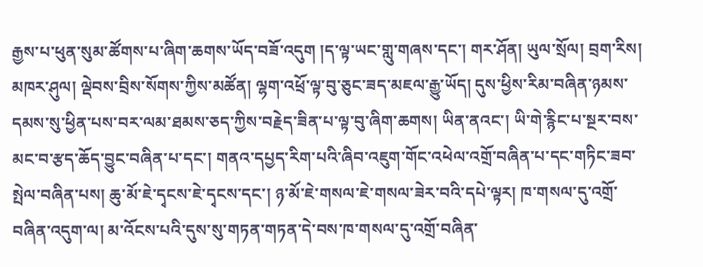རྒྱས་པ་ཕུན་སུམ་ཚོགས་པ་ཞིག་ཆགས་ཡོད་བཟོ་འདུག །ད་ལྟ་ཡང་གླུ་གཞས་དང་། གར་ཤོན། ཡུལ་སྲོལ། བྲག་རིས། མཁར་ཤུལ། ལྡེབས་བྲིས་སོགས་ཀྱིས་མཚོན། ལྷག་འཕྲོ་ལྟ་བུ་ཅུང་ཟད་མཇལ་རྒྱུ་ཡོད། དུས་ཕྱིས་རིམ་བཞིན་ཉམས་དམས་སུ་ཕྱིན་པས་བར་ལམ་ཐམས་ཅད་ཀྱིས་བརྗེད་ཟིན་པ་ལྟ་བུ་ཞིག་ཆགས། ཡིན་ནའང་། ཡི་གེ་རྙིང་པ་སྔར་བས་མང་བ་རྩད་ཆོད་བྱུང་བཞིན་པ་དང་། གནའ་དཔྱད་རིག་པའི་ཞིབ་འཇུག་གོང་འཕེལ་འགྲོ་བཞིན་པ་དང་གཏིང་ཟབ་སྤེལ་བཞིན་པས། ཆུ་མོ་ཇེ་དྭངས་ཇེ་དྭངས་དང་། ཉ་མོ་ཇེ་གསལ་ཇེ་གསལ་ཟེར་བའི་དཔེ་ལྟར། ཁ་གསལ་དུ་འགྲོ་བཞིན་འདུག་ལ། མ་འོངས་པའི་དུས་སུ་གཏན་གཏན་དེ་བས་ཁ་གསལ་དུ་འགྲོ་བཞིན་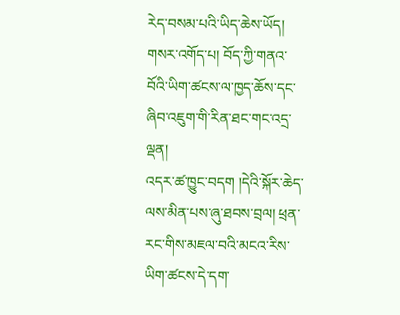རེད་བསམ་པའི་ཡིད་ཆེས་ཡོད།
གསར་འགོད་པ། བོད་ཀྱི་གནའ་བོའི་ཡིག་ཚངས་ལ་ཁྱད་ཆོས་དང་ཞིབ་འཇུག་གི་རིན་ཐང་གང་འདྲ་ལྡན།
འདར་ཚ་ཁྱུང་བདག །དེའི་སྐོར་ཆེད་ལས་མིན་པས་ཞུ་ཐབས་བྲལ། ཕྲན་རང་གིས་མཇལ་བའི་མངའ་རིས་ཡིག་ཚངས་དེ་དག་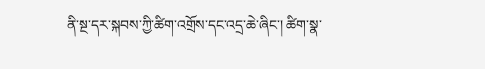ནི་སྔ་དར་སྐབས་ཀྱི་ཚིག་འགྲོས་དང་འདྲ་ཆེ་ཞིང་། ཚིག་སྣ་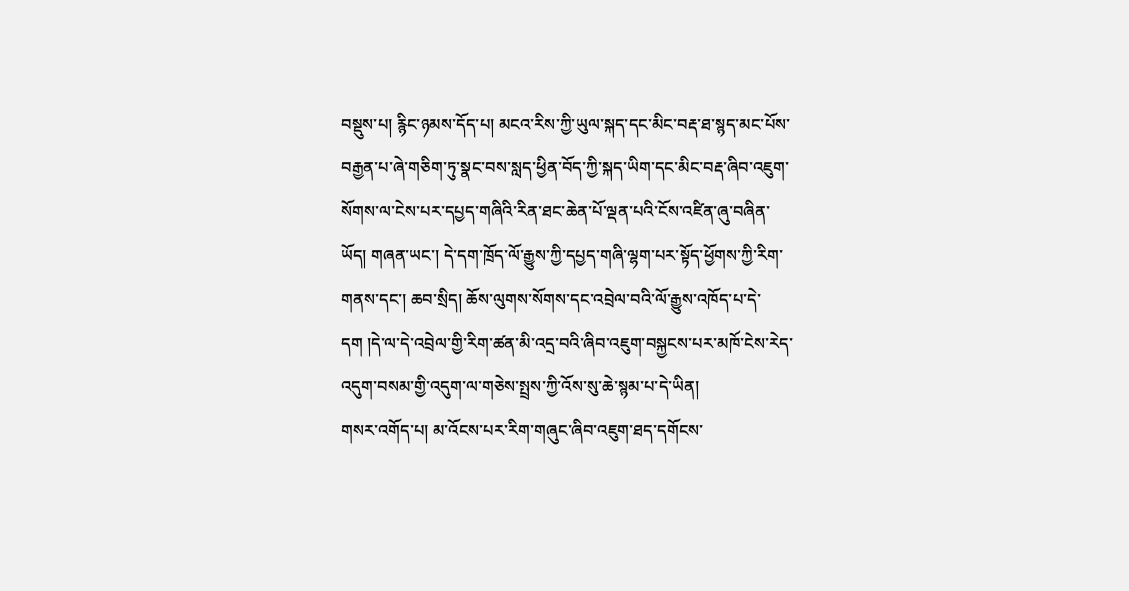བསྡུས་པ། རྙིང་ཉམས་དོད་པ། མངའ་རིས་ཀྱི་ཡུལ་སྐད་དང་མིང་བརྡ་ཐ་སྙད་མང་པོས་བརྒྱན་པ་ཞེ་གཅིག་ཏུ་སྣང་བས་སླད་ཕྱིན་བོད་ཀྱི་སྐད་ཡིག་དང་མིང་བརྡ་ཞིབ་འཇུག་སོགས་ལ་ངེས་པར་དཔྱད་གཞིའི་རིན་ཐང་ཆེན་པོ་ལྡན་པའི་ངོས་འཛིན་ཞུ་བཞིན་ཡོད། གཞན་ཡང་། དེ་དག་ཁྲོད་ལོ་རྒྱུས་ཀྱི་དཔྱད་གཞི་ལྷག་པར་སྟོད་ཕྱོགས་ཀྱི་རིག་གནས་དང་། ཆབ་སྲིད། ཆོས་ལུགས་སོགས་དང་འབྲེལ་བའི་ལོ་རྒྱུས་འཁོད་པ་དེ་དག །དེ་ལ་དེ་འབྲེལ་གྱི་རིག་ཚན་མི་འདྲ་བའི་ཞིབ་འཇུག་བསྐྱངས་པར་མཁོ་ངེས་རེད་འདུག་བསམ་གྱི་འདུག་ལ་གཅེས་སྤྲས་ཀྱི་འོས་སུ་ཆེ་སྙམ་པ་དེ་ཡིན།
གསར་འགོད་པ། མ་འོངས་པར་རིག་གཞུང་ཞིབ་འཇུག་ཐད་དགོངས་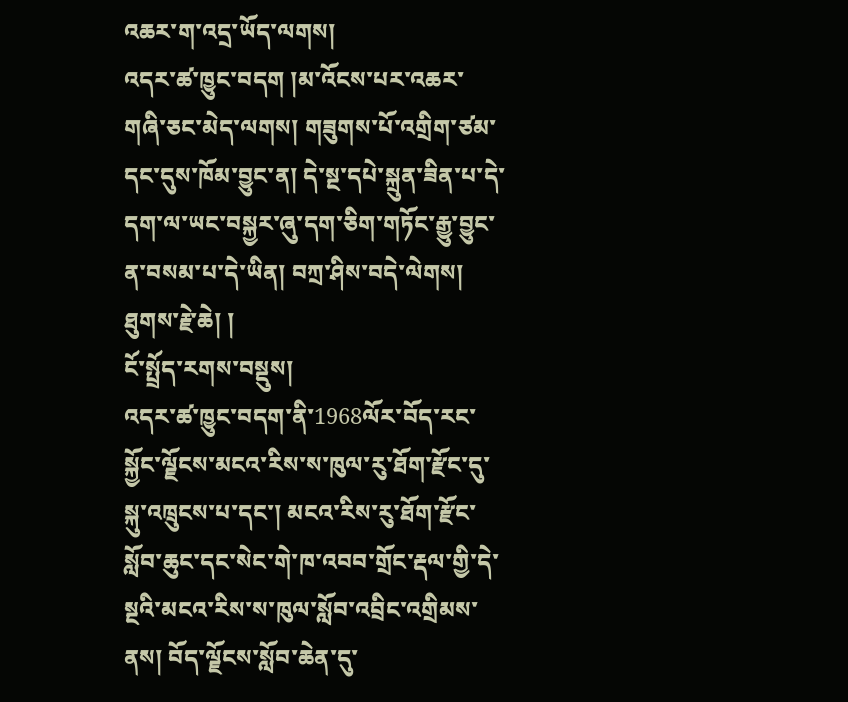འཆར་ག་འདྲ་ཡོད་ལགས།
འདར་ཚ་ཁྱུང་བདག །མ་འོངས་པར་འཆར་གཞི་ཅང་མེད་ལགས། གཟུགས་པོ་འགྲིག་ཙམ་དང་དུས་ཁོམ་བྱུང་ན། དེ་སྔ་དཔེ་སྐྲུན་ཟིན་པ་དེ་དག་ལ་ཡང་བསྐྱར་ཞུ་དག་ཅིག་གཏོང་རྒྱུ་བྱུང་ན་བསམ་པ་དེ་ཡིན། བཀྲ་ཤིས་བདེ་ལེགས། ཐུགས་རྗེ་ཆེ། །
ངོ་སྤྲོད་རགས་བསྡུས།
འདར་ཚ་ཁྱུང་བདག་ནི་1968ལོར་བོད་རང་སྐྱོང་ལྗོངས་མངའ་རིས་ས་ཁུལ་རུ་ཐོག་རྫོང་དུ་སྐུ་འཁྲུངས་པ་དང་། མངའ་རིས་རུ་ཐོག་རྫོང་སློབ་ཆུང་དང་སེང་གེ་ཁ་འབབ་གྲོང་རྡལ་གྱི་དེ་སྔའི་མངའ་རིས་ས་ཁུལ་སློབ་འབྲིང་འགྲིམས་ནས། བོད་ལྗོངས་སློབ་ཆེན་དུ་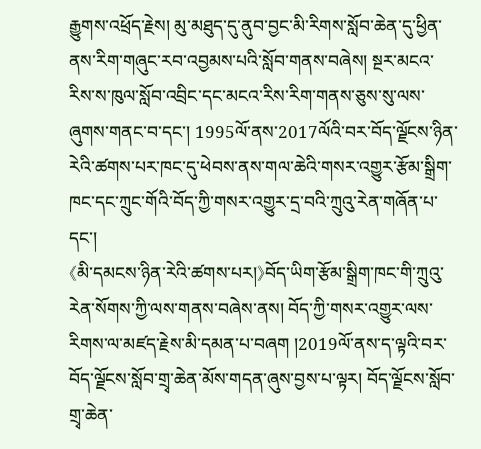རྒྱུགས་འཕྲོད་རྗེས། མུ་མཐུད་དུ་ནུབ་བྱང་མི་རིགས་སློབ་ཆེན་དུ་ཕྱིན་ནས་རིག་གཞུང་རབ་འབྱམས་པའི་སློབ་གནས་བཞེས། སྔར་མངའ་རིས་ས་ཁུལ་སློབ་འབྲིང་དང་མངའ་རིས་རིག་གནས་ཅུས་སུ་ལས་ཞུགས་གནང་བ་དང་། 1995ལོ་ནས་2017ལོའི་བར་བོད་ལྗོངས་ཉིན་རེའི་ཚགས་པར་ཁང་དུ་ཕེབས་ནས་གལ་ཆེའི་གསར་འགྱུར་རྩོམ་སྒྲིག་ཁང་དང་ཀྲུང་གོའི་བོད་ཀྱི་གསར་འགྱུར་དྲ་བའི་ཀྲུའུ་རེན་གཞོན་པ་དང་།
《མི་དམངས་ཉིན་རེའི་ཚགས་པར།》བོད་ཡིག་རྩོམ་སྒྲིག་ཁང་གི་ཀྲུའུ་རེན་སོགས་ཀྱི་ལས་གནས་བཞེས་ནས། བོད་ཀྱི་གསར་འགྱུར་ལས་རིགས་ལ་མཛད་རྗེས་མི་དམན་པ་བཞག །2019ལོ་ནས་ད་ལྟའི་བར་བོད་ལྗོངས་སློབ་གྲྭ་ཆེན་མོས་གདན་ཞུས་བྱས་པ་ལྟར། བོད་ལྗོངས་སློབ་གྲྭ་ཆེན་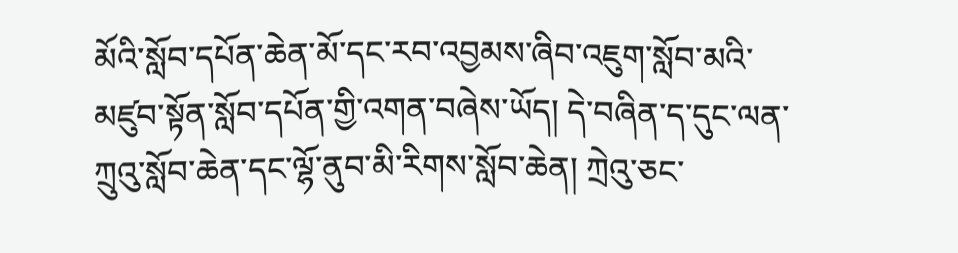མོའི་སློབ་དཔོན་ཆེན་མོ་དང་རབ་འབྱམས་ཞིབ་འཇུག་སློབ་མའི་མཛུབ་སྟོན་སློབ་དཔོན་གྱི་འགན་བཞེས་ཡོད། དེ་བཞིན་ད་དུང་ལན་ཀྲུའུ་སློབ་ཆེན་དང་ལྷོ་ནུབ་མི་རིགས་སློབ་ཆེན། ཀྲེའུ་ཅང་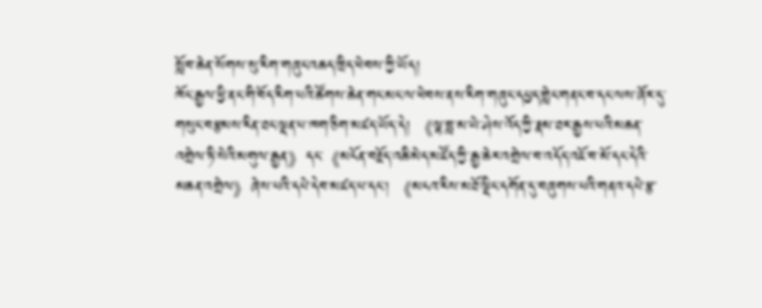སློབ་ཆེན་སོགས་སུ་རིག་གཞུང་འཆད་ཁྲིད་ཕེབས་ཀྱི་ཡོད།
ཁོང་རྒྱལ་ཕྱི་ནང་གི་བོད་རིག་པའི་ཚོགས་ཆེན་གང་མང་ལ་ཕེབས་ནས་རིག་གཞུང་དཔྱད་གླེང་གནང་བ་དང་ལས་ཞོར་དུ་གསུང་བརྩམས་རིན་ཐང་ལྡན་པ་ཁག་ཅིག་མཛད་ཡོད་དེ། 《ལྷ་བླ་མ་ཡེ་ཤེས་འོད་ཀྱི་རྣམ་ཐར་རྒྱས་པའི་མཆན་འགྲེལ་ཏི་སེའི་མགུལ་རྒྱན》དང་《མངོན་བརྗོད་འཆི་མེད་མཛོད་ཀྱི་རྒྱ་ཆེར་འགྲེལ་བ་འདོད་འཇོ་བ་མོ་དང་དེའི་མཆན་འགྲེལ》ཞེས་པའི་དཔེ་དེབ་མཛད་པ་དང་། 《མངའ་རིས་མཐོ་ལྡིང་དགོན་དུ་བཞུགས་པའི་གནའ་དཔེ་རྩ་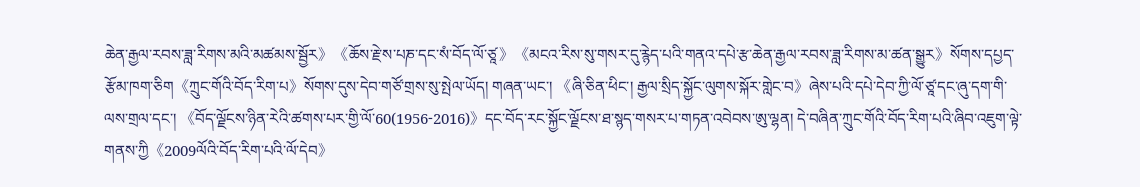ཆེན་རྒྱལ་རབས་ཟླ་རིགས་མའི་མཚམས་སྦྱོར》《ཆོས་རྗེ་ས་པཎ་དང་སཾ་བོད་ལོ་ཙཱ》《མངའ་རིས་སུ་གསར་དུ་རྙེད་པའི་གནའ་དཔེ་རྩ་ཆེན་རྒྱལ་རབས་ཟླ་རིགས་མ་ཚན་སྒྱུར》སོགས་དཔྱད་རྩོམ་ཁག་ཅིག《ཀྲུང་གོའི་བོད་རིག་པ》སོགས་དུས་དེབ་གཙོ་གྲས་སུ་སྤེལ་ཡོད། གཞན་ཡང་། 《ཞི་ཅིན་ཕིང་། རྒྱལ་སྲིད་སྐྱོང་ལུགས་སྐོར་གླེང་བ》ཞེས་པའི་དཔེ་དེབ་ཀྱི་ལོ་ཙཱ་དང་ཞུ་དག་གི་ལས་གྲལ་དང་། 《བོད་ལྗོངས་ཉིན་རེའི་ཚགས་པར་གྱི་ལོ་60(1956-2016)》དང་བོད་རང་སྐྱོང་ལྗོངས་ཐ་སྙད་གསར་པ་གཏན་འབེབས་ཨུ་ལྷན། དེ་བཞིན་ཀྲུང་གོའི་བོད་རིག་པའི་ཞིབ་འཇུག་ལྟེ་གནས་ཀྱི《2009ལོའི་བོད་རིག་པའི་ལོ་དེབ》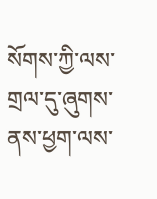སོགས་ཀྱི་ལས་གྲལ་དུ་ཞུགས་ནས་ཕྱག་ལས་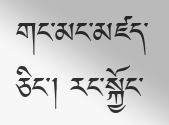གང་མང་མཛད་ཅིང་། རང་སྐྱོང་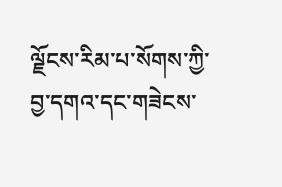ལྗོངས་རིམ་པ་སོགས་ཀྱི་བྱ་དགའ་དང་གཟེངས་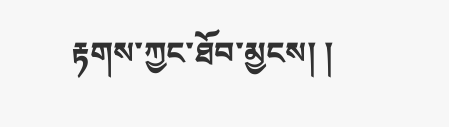རྟགས་ཀྱང་ཐོབ་མྱངས། །